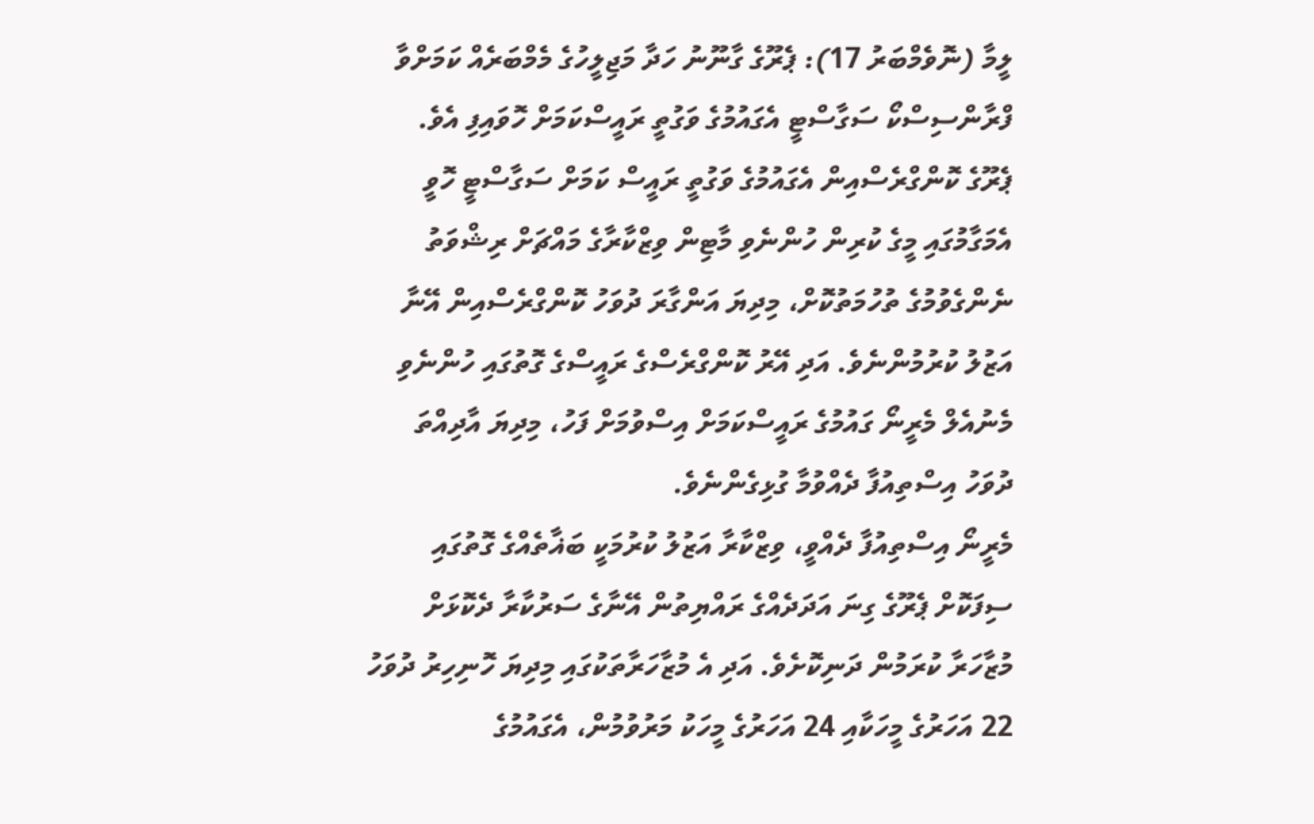ލީމާ (ނޮވެމްބަރު 17): ޕެރޫގެ ގާނޫނު ހަދާ މަޖިލީހުގެ މެމްބަރެއް ކަމަށްވާ ފްރާންސިސްކޯ ސަގާސްޓީ އެގައުމުގެ ވަގުތީ ރައީސްކަމަށް ހޮވައިފި އެވެ.
ޕެރޫގެ ކޮންގްރެސްއިން އެގައުމުގެ ވަގުތީ ރައީސް ކަމަށް ސަގާސްޓީ ހޮވީ އެމަގާމުގައި މީގެ ކުރިން ހުންނެވި މާޓިން ވިޒްކާރާގެ މައްޗަށް ރިޝްވަތު ނެންގެވުމުގެ ތުހުމަތުކޮށް، މިދިޔަ އަންގާރަ ދުވަހު ކޮންގްރެސްއިން އޭނާ އަޒުލު ކުރުމުންނެވެ. އަދި އޭރު ކޮންގްރެސްގެ ރައީސްގެ ގޮތުގައި ހުންނެވި މެނުއެލް މެރީނޯ ގައުމުގެ ރައީސްކަމަށް އިސްވުމަށް ފަހު، މިދިޔަ އާދިއްތަ ދުވަހު އިސްތިއުފާ ދެއްވުމާ ގުޅިގެންނެވެ.
މެރީނޯ އިސްތިއުފާ ދެއްވީ، ވިޒްކާރާ އަޒުލު ކުރުމަކީ ބަޣާތެއްގެ ގޮތުގައި ސިފަކޮށް ޕެރޫގެ ގިނަ އަދަދެއްގެ ރައްޔިތުން އޭނާގެ ސަރުކާރާ ދެކޮޅަށް މުޒާހަރާ ކުރަމުން ދަނިކޮށެވެ. އަދި އެ މުޒާހަރާތަކުގައި މިދިޔަ ހޮނިހިރު ދުވަހު 22 އަހަރުގެ މީހަކާއި 24 އަހަރުގެ މީހަކު މަރުވުމުން، އެގައުމުގެ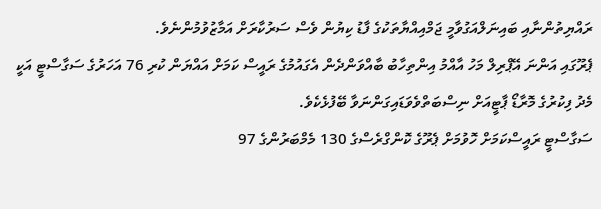ރައްޔިތުންނާއި ބައިނަލްއަގުވާމީ ޖަމްއިއްޔާތަކުގެ ފާޑު ކިޔުން ވެސް ސަރުކާރަށް އަމާޒުވުމުންނެވެ.
ޕެރޫގައި އަންނަ އޭޕްރިލް މަހު އާއްމު އިންތިހާބު ބާއްވަންދެން އެގައުމުގެ ރައީސް ކަމަށް އައްޔަން ކުރި 76 އަހަރުގެ ސަގާސްޓީ އަކީ މެދު ފިކުރުގެ މޮރާޑޯ ޕާޓީއަށް ނިސްބަތްވެވަޑައިގަންނަވާ ބޭފުޅެކެވެ.
ސަގާސްޓީ ރައީސްކަމަށް ހޮވުމަށް ޕެރޫގެ ކޮންގްރެސްގެ 130 މެމްބަރުންގެ 97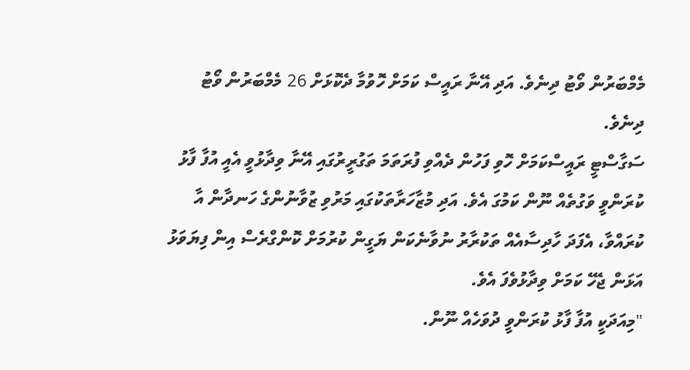މެމްބަރުން ވޯޓު ދިނެވެ. އަދި އޭނާ ރައީސް ކަމަށް ހޮވުމާ ދެކޮޅަށް 26 މެމްބަރުން ވޯޓު ދިނެވެ.
ސަގާސްޓީ ރައީސްކަމަށް ހޮވި ފަހުން ދެއްވި ފުރަތަމަ ތަގުރީރުގައި އޭނާ ވިދާޅުވީ އެއީ އުފާ ފާޅު ކުރަންވީ ވަގުތެއް ނޫން ކަމުގަ އެވެ. އަދި މުޒާހަރާތަކުގައި މަރުވި ޒުވާނުންގެ ހަނދާން އާ ކުރައްވާ، އެފަދަ ހާދިސާއެއް ތަކުރާރު ނުވާނެކަން ޔަގީން ކުރުމަށް ކޮންގްރެސް އިން ފިޔަވަޅު އަޅަން ޖެހޭ ކަމަށް ވިދާޅުވެފަ އެވެ.
"މިއަދަކީ އުފާ ފާޅު ކުރަންވީ ދުވަހެއް ނޫން.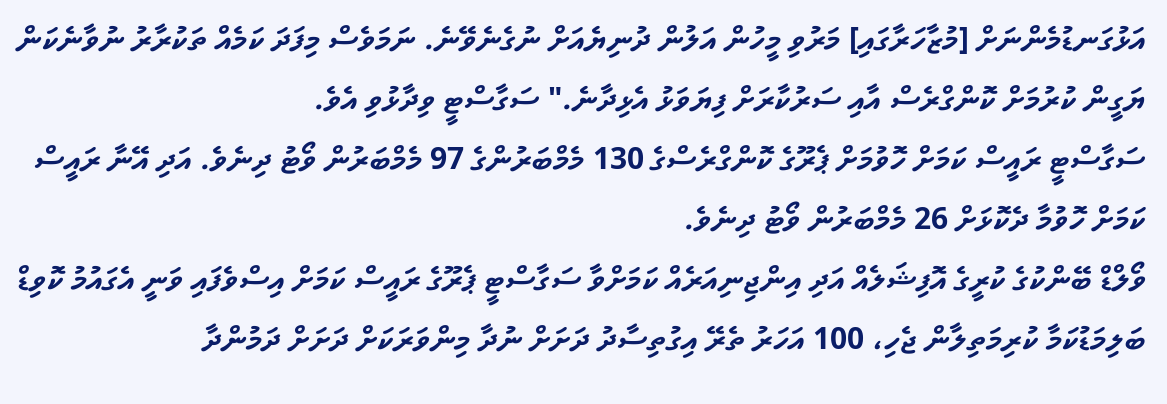އަޅުގަނޑުމެންނަށް [މުޒާހަރާގައި] މަރުވި މީހުން އަލުން ދުނިޔެއަށް ނުގެނެވޭނެ. ނަމަވެސް މިފަދަ ކަމެއް ތަކުރާރު ނުވާނެކަން ޔަގީން ކުރުމަށް ކޮންގްރެސް އާއި ސަރުކާރަށް ފިޔަވަޅު އެޅިދާނެ." ސަގާސްޓީ ވިދާޅުވި އެވެ.
ސަގާސްޓީ ރައީސް ކަމަށް ހޮވުމަށް ޕެރޫގެ ކޮންގްރެސްގެ 130 މެމްބަރުންގެ 97 މެމްބަރުން ވޯޓު ދިނެވެ. އަދި އޭނާ ރައީސް ކަމަށް ހޮވުމާ ދެކޮޅަށް 26 މެމްބަރުން ވޯޓު ދިނެވެ.
ވޯލްޑް ބޭންކުގެ ކުރީގެ އޮފިޝަލެއް އަދި އިންޖިނިއަރެއް ކަމަށްވާ ސަގާސްޓީ ޕެރޫގެ ރައީސް ކަމަށް އިސްވެފައި ވަނީ އެގައުމު ކޮވިޑް ބަލިމަޑުކަމާ ކުރިމަތިލާން ޖެހި، 100 އަހަރު ތެރޭ އިގުތިސާދު ދަށަށް ނުދާ މިންވަރަކަށް ދަށަށް ދަމުންދާ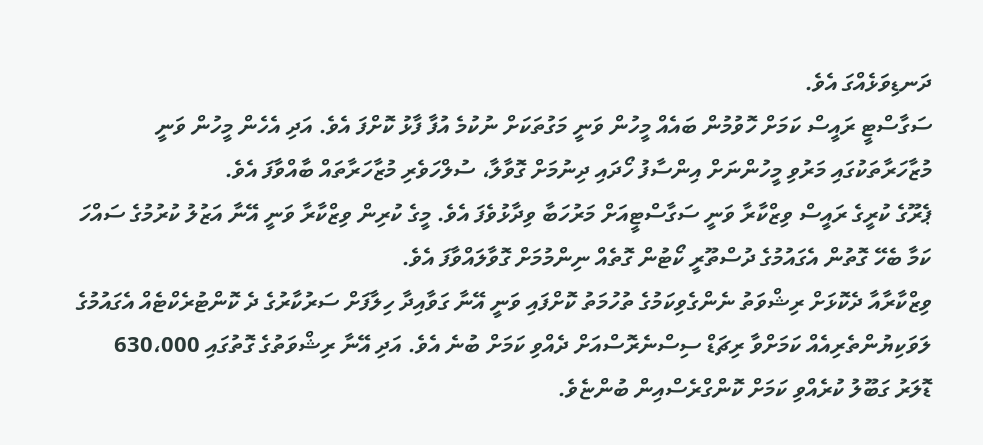ދަނޑިވަޅެއްގަ އެވެ.
ސަގާސްޓީ ރައީސް ކަމަށް ހޮވުމުން ބައެއް މީހުން ވަނީ މަގުތަކަށް ނުކުމެ އުފާ ފާޅު ކޮށްފަ އެވެ. އަދި އެހެން މީހުން ވަނީ މުޒާހަރާތަކުގައި މަރުވި މީހުންނަށް އިންސާފު ހޯދައި ދިނުމަށް ގޮވާލާ، ސުލްހަވެރި މުޒާހަރާތައް ބާއްވާފަ އެވެ.
ޕެރޫގެ ކުރީގެ ރައީސް ވިޒްކާރާ ވަނީ ސަގާސްޓީއަށް މަރުހަބާ ވިދާޅުވެފަ އެވެ. މީގެ ކުރިން ވިޒްކާރާ ވަނީ އޭނާ އަޒުލު ކުރުމުގެ ސައްހަ ކަމާ ބެހޭ ގޮތުން އެގައުމުގެ ދުސްތޫރީ ކޯޓުން ގޮތެއް ނިންމުމަށް ގޮވާލައްވާފަ އެވެ.
ވިޒްކާރާއާ ދެކޮޅަށް ރިޝްވަތު ނެންގެވިކަމުގެ ތުހުމަތު ކޮށްފައި ވަނީ އޭނާ ގަވާއިދާ ހިލާފަށް ސަރުކާރުގެ ދެ ކޮންޓުރެކްޓެއް އެގައުމުގެ ލަވަކިޔުންތެރިއެއް ކަމަށްވާ ރިޗަޑް ސިސްނެރޮސްއަށް ދެއްވި ކަމަށް ބުނެ އެވެ. އަދި އޭނާ ރިޝްވަތުގެ ގޮތުގައި 630،000 ޑޮލަރު ގަބޫލު ކުރެއްވި ކަމަށް ކޮންގްރެސްއިން ބުންޏެވެ.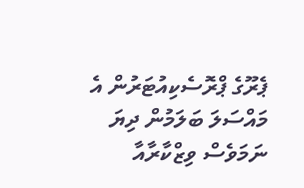ޕެރޫގެ ޕްރޮސެކިއުޓަރުން އެ މައްސަލަ ބަލަމުން ދިޔަ ނަމަވެސް ވިޒްކާރާއާ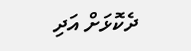ދެކޮޅަށް އަދި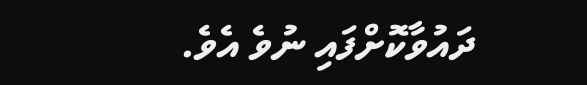ދައުވާކޮށްފައި ނުވެ އެވެ.